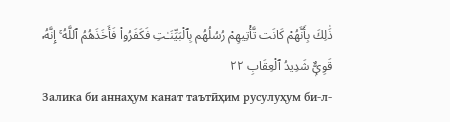ذَٰلِكَ بِأَنَّهُمْ كَانَت تَّأْتِيهِمْ رُسُلُهُم بِٱلْبَيِّنَـٰتِ فَكَفَرُوا۟ فَأَخَذَهُمُ ٱللَّهُ ۚ إِنَّهُۥ قَوِىٌّۭ شَدِيدُ ٱلْعِقَابِ ٢٢
Залика би аннаҳум канат таътӣҳим русулуҳум би-л-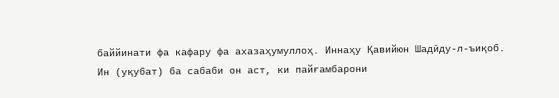баййинати фа кафару фа ахазаҳумуллоҳ. Иннаҳу Қавийюн Шадӣду-л-ъиқоб.
Ин (уқубат) ба сабаби он аст, ки пайғамбарони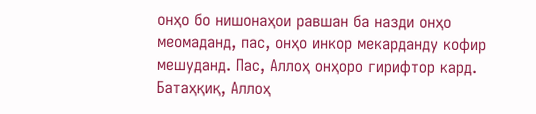онҳо бо нишонаҳои равшан ба назди онҳо меомаданд, пас, онҳо инкор мекарданду кофир мешуданд. Пас, Аллоҳ онҳоро гирифтор кард. Батаҳқиқ, Аллоҳ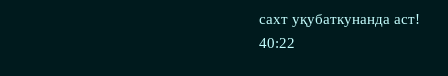сахт уқубаткунанда аст!
40:22